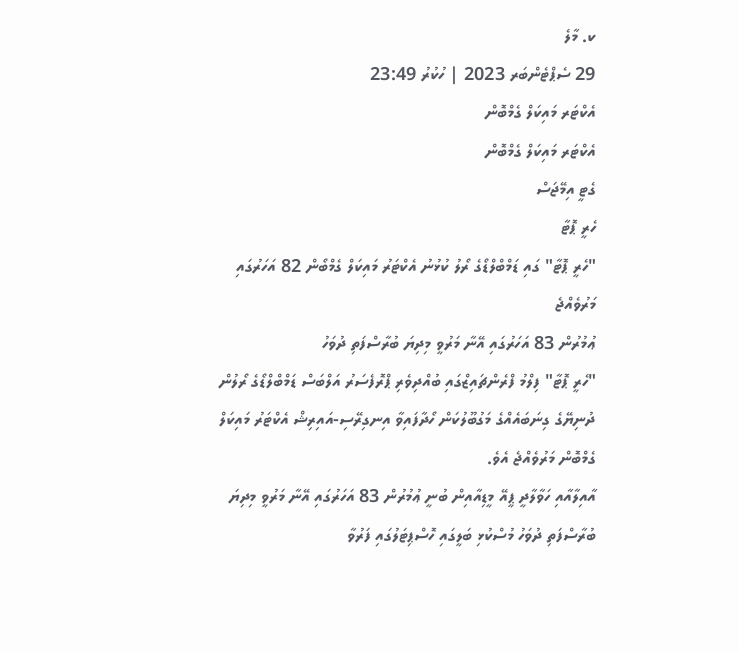ކ. މާލެ
29 ސެޕްޓެންބަރ 2023 | ހުކުރު 23:49
އެކްޓަރ މައިކަލް ގެމްބޮން
އެކްޓަރ މައިކަލް ގެމްބޮން
ގެޓީ އިމޭޖަސް
ހެރީ ޕޮޓާ
"ހެރީ ޕޮޓާ" ގައި ޑަމްބްލްޑޯގެ ރޯލު ކުޅުނު އެކްޓަރު މައިކަލް ގެމްބޯން 82 އަހަރުގައި މަރުވެއްޖެ
ޢުމުރުން 83 އަހަރުގައި އޭނާ މަރުވީ މިދިޔަ ބުރާސްފަތި ދުވަހު
"ހެރީ ޕޮޓާ" ފިލްމު ފްރެންޗައިޒްގައި ބުއްދިވެރި ޕްރޮފެސަރު އަލްބަސް ޑަމްބްލްޑޯގެ ރޯލުން ދުނިޔޭގެ ގިނަބައެއްގެ މަގުބޫލުކަން ހޯދާފައިވާ އިނގިރޭސި-އައިރިޝް އެކްޓަރު މައިކަލް ގެމްބޮން މަރުވެއްޖެ އެވެ.
އާއިލާއާއި ހަވާލާދީ ޕީއޭ މީޑިއާއިން ބުނީ ޢުމުރުން 83 އަހަރުގައި އޭނާ މަރުވީ މިދިޔަ ބުރާސްފަތި ދުވަހު މުސްކުޅި ބަލީގައި ހޮސްޕިޓަލުގައި ފަރުވާ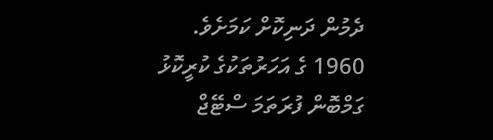ދެމުން ދަނިކޮށް ކަމަށެވެ.
1960 ގެ އަހަރުތަކުގެ ކުރީކޮޅު ގަމްބޮން ފުރަތަމަ ސްޓޭޖް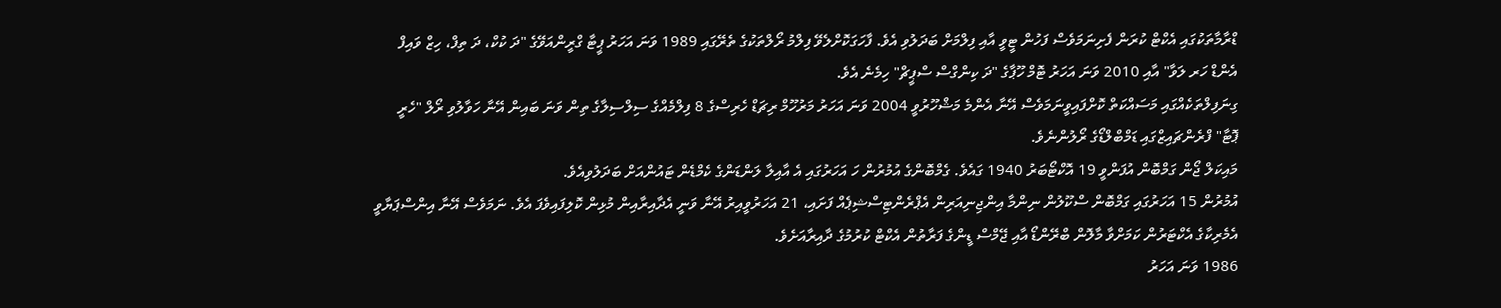ޑްރާމާތަކުގައި އެކްޓް ކުރަން ފެށިނަމަވެސް ފަހުން ޓީވީ އާއި ފިލްމަށް ބަދަލުވި އެވެ. ފާހަގަކޮށްލެވޭ ފިލްމު ރޯލްތަކުގެ ތެރޭގައި 1989 ވަނަ އަހަރު ޕީޓާ ގްރީންއަވޭގެ "ދަ ކުކް، ދަ ތިފް، ހިޒް ވައިފް އެންޑް ހަރ ލަވާ" އާއި 2010 ވަނަ އަހަރު ޓޮމް ހޫޕާގެ "ދަ ކިންގްސް ސްޕީޗް" ހިމެނެ އެވެ.
ގިނަފިލްތަކެއްގައި މަސައްކަތް ކޮށްފައިވީނަމަވެސް އޭނާ އެންމެ މަޝްހޫރުވީ 2004 ވަނަ އަހަރު މަރުހޫމް ރިޗަޑް ހެރިސްގެ 8 ފިލްމެއްގެ ސިލްސިލާގެ ތިން ވަނަ ބައިން އޭނާ ހަވާލުވި ރޯލް "ހެރީ ޕޮޓާ" ފްރެންޗައިޒްގައި ޑަމްބްލްޑޯގެ ރޯލުންނެވެ.
މައިކަލް ޖޯން ގަމްބޮން އުފަންވީ 19 އޮކްޓޯބަރު 1940 ގައެވެ. ގެމްބޮންގެ އުމުރުން ހަ އަހަރުގައި އެ އާއިލާ ލަންޑަންގެ ކެމްޑެން ޓައުންއަށް ބަދަލުވިއެވެ.
އުމުރުން 15 އަހަރުގައި ގަމްބޮން ސްކޫލުން ނިންމާ އިންޖިނިއަރިން އެޕްރެންޓިސްޝިޕެއް ފަށައި، 21 އަހަރުވީއިރު އޭނާ ވަނީ އެދާއިރާއިން މުޅިން ކޮލިފައިވެފަ އެވެ. ނަމަވެސް އޭނާ އިންސްޕަޔާވީ އެމެރިކާގެ އެކްޓަރުން ކަމަށްވާ މާލޮން ބްރޭންޑޯ އާއި ޖޭމްސް ޑީންގެ ފަރާތުން އެކްޓް ކުރުމުގެ ދާއިރާއަށެވެ.
1986 ވަނަ އަހަރު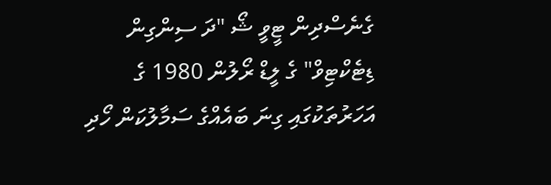ގެނެސްދިން ޓީވީ ޝޯ "ދަ ސިންގިން ޑިޓެކްޓިވް" ގެ ލީޑް ރޯލުން 1980 ގެ އަހަރުތަކުގައި ގިނަ ބައެއްގެ ސަމާލުކަން ހޯދި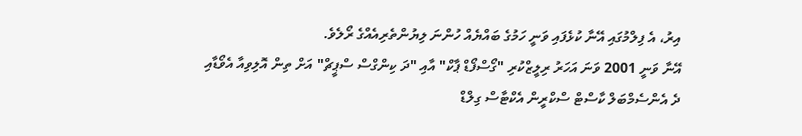އިރު، އެ ފިލްމުގައި އޭނާ ކުޅެފައި ވަނީ ހަމުގެ ބައްޔެއް ހުންނަ ލިޔުންތެރިއެއްގެ ރޯލެވެ.
އޭނާ ވަނީ 2001 ވަނަ އަހަރު ރިލީޒްކުރި "ގޯސްފޯޑް ޕާކް" އާއި "ދަ ކިންގްސް ސްޕީޗް" އަށް ތިން އޮލިވިއާ އެވޯޑާއި ދެ އެންސެމްބަލް ކާސްޓް ސްކްރީން އެކްޓާސް ގިލްޑް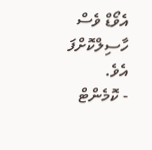އެވޯޑް ވެސް ހާސިލްކޮށްފަ އެވެ.
- ކޮމެންޓް